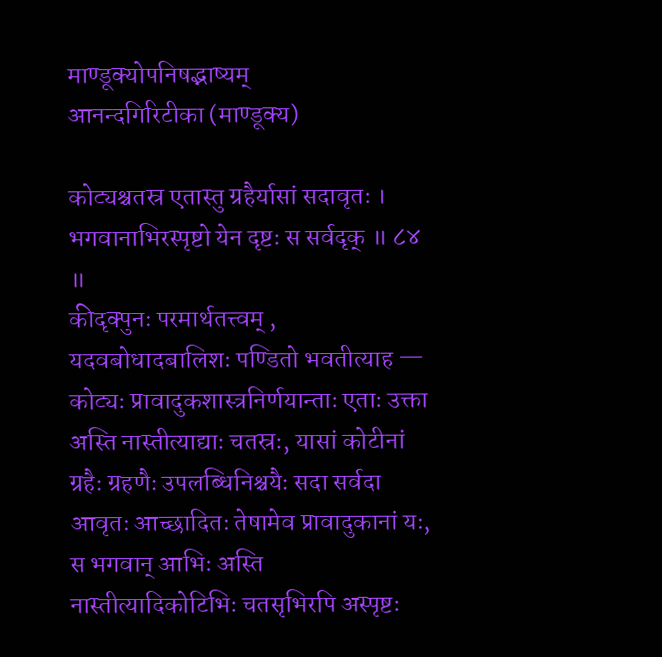माण्डूक्योपनिषद्भाष्यम्
आनन्दगिरिटीका (माण्डूक्य)

कोट्यश्चतस्र एतास्तु ग्रहैर्यासां सदावृतः ।
भगवानाभिरस्पृष्टो येन दृष्टः स सर्वदृक् ॥ ८४ ॥
कीदृक्पुनः परमार्थतत्त्वम् , यदवबोधादबालिशः पण्डितो भवतीत्याह — कोट्यः प्रावादुकशास्त्रनिर्णयान्ताः एताः उक्ता अस्ति नास्तीत्याद्याः चतस्रः, यासां कोटीनां ग्रहैः ग्रहणैः उपलब्धिनिश्चयैः सदा सर्वदा आवृतः आच्छादितः तेषामेव प्रावादुकानां यः, स भगवान् आभिः अस्ति नास्तीत्यादिकोटिभिः चतसृभिरपि अस्पृष्टः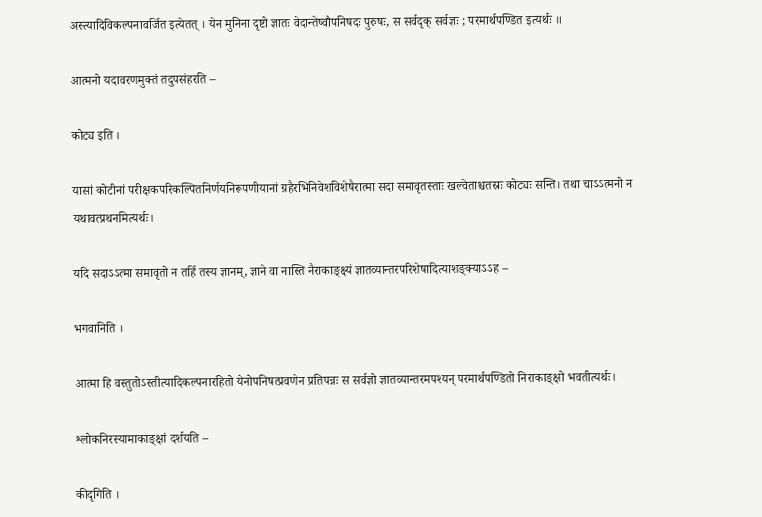अस्त्यादिविकल्पनावर्जित इत्येतत् । येन मुनिना दृष्टो ज्ञातः वेदान्तेष्वौपनिषदः पुरुषः, स सर्वदृक् सर्वज्ञः ; परमार्थपण्डित इत्यर्थः ॥

आत्मनो यदावरणमुक्तं तदुपसंहरति –

कोट्य इति ।

यासां कोटीनां परीक्षकपरिकल्पितनिर्णयनिरूपणीयानां ग्रहैरभिनिवेशविशेषैरात्मा सदा समावृतस्ताः खल्वेताश्चतस्रः कोट्यः सन्ति। तथा चाऽऽत्मनो न यथावत्प्रथनमित्यर्थः।

यदि सदाऽऽत्मा समावृतो न तर्हि तस्य ज्ञानम्, ज्ञाने वा नास्ति नैराकाङ्‌क्ष्यं ज्ञातव्यान्तरपरिशेषादित्याशङ्क्याऽऽह –

भगवानिति ।

आत्मा हि वस्तुतोऽस्तीत्यादिकल्पनारहितो येनोपनिषत्प्रवणेन प्रतिपन्नः स सर्वज्ञो ज्ञातव्यान्तरमपश्यन् परमार्थपण्डितो निराकाङ्‌क्षो भवतीत्यर्थः।

श्लोकनिरस्यामाकाङ्‌क्षां दर्शयति –

कीदृगिति ।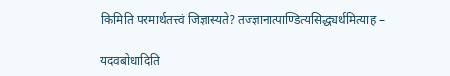किमिति परमार्थतत्त्वं जिज्ञास्यते? तज्ज्ञानात्पाण्डित्यसिद्ध्यर्थमित्याह –

यदवबोधादिति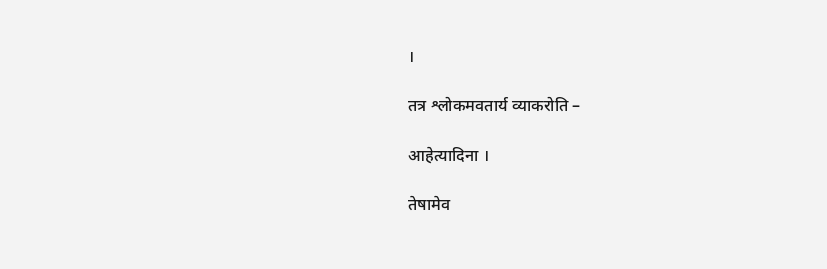।

तत्र श्लोकमवतार्य व्याकरोति –

आहेत्यादिना ।

तेषामेव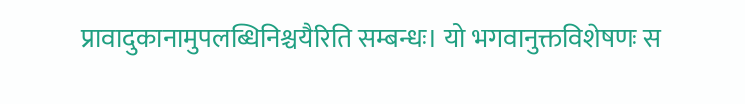प्रावादुकानामुपलब्धिनिश्चयैरिति सम्बन्धः। यो भगवानुक्तविशेषणः स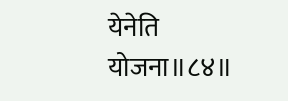येनेति योजना॥८४॥